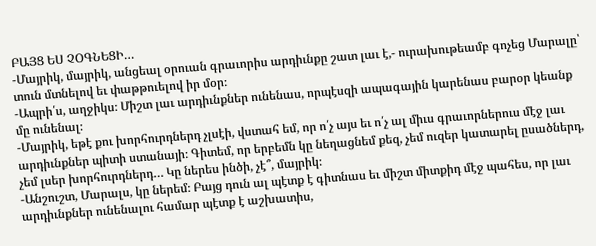ԲԱՅՑ ԵՍ ՉՕԳՆԵՑԻ…
-Մայրիկ, մայրիկ, անցեալ օրուան գրաւորիս արդիւնքը շատ լաւ է,- ուրախութեամբ գոչեց Մարալը՝ տուն մտնելով եւ փաթթուելով իր մօր։
-Ապրի՛ս, աղջիկս։ Միշտ լաւ արդիւնքներ ունենաս, որպէսզի ապագային կարենաս բարօր կեանք մը ունենալ։
-Մայրիկ, եթէ քու խորհուրդներդ չլսէի, վստահ եմ, որ ո՛չ այս եւ ո՛չ ալ միւս գրաւորներուս մէջ լաւ արդիւնքներ պիտի ստանայի։ Գիտեմ, որ երբեմն կը նեղացնեմ քեզ, չեմ ուզեր կատարել ըսածներդ, չեմ լսեր խորհուրդներդ… Կը ներես ինծի, չէ՞, մայրիկ։
-Անշուշտ, Մարալս, կը ներեմ։ Բայց դուն ալ պէտք է գիտնաս եւ միշտ միտքիդ մէջ պահես, որ լաւ արդիւնքներ ունենալու համար պէտք է աշխատիս,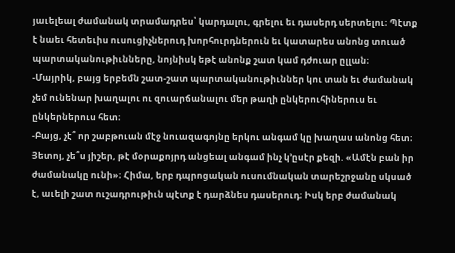յաւելեալ ժամանակ տրամադրես՝ կարդալու, գրելու եւ դասերդ սերտելու։ Պէտք է նաեւ հետեւիս ուսուցիչներուդ խորհուրդներուն եւ կատարես անոնց տուած պարտականութիւնները, նոյնիսկ եթէ անոնք շատ կամ դժուար ըլլան։
-Մայրիկ, բայց երբեմն շատ-շատ պարտականութիւններ կու տան եւ ժամանակ չեմ ունենար խաղալու ու զուարճանալու մեր թաղի ընկերուհիներուս եւ ընկերներուս հետ։
-Բայց, չէ՞ որ շաբթուան մէջ նուազագոյնը երկու անգամ կը խաղաս անոնց հետ։ Յետոյ, չե՞ս յիշեր, թէ մօրաքոյրդ անցեալ անգամ ինչ կ՚ըսէր քեզի. «Ամէն բան իր ժամանակը ունի»։ Հիմա, երբ դպրոցական ուսումնական տարեշրջանը սկսած է, աւելի շատ ուշադրութիւն պէտք է դարձնես դասերուդ։ Իսկ երբ ժամանակ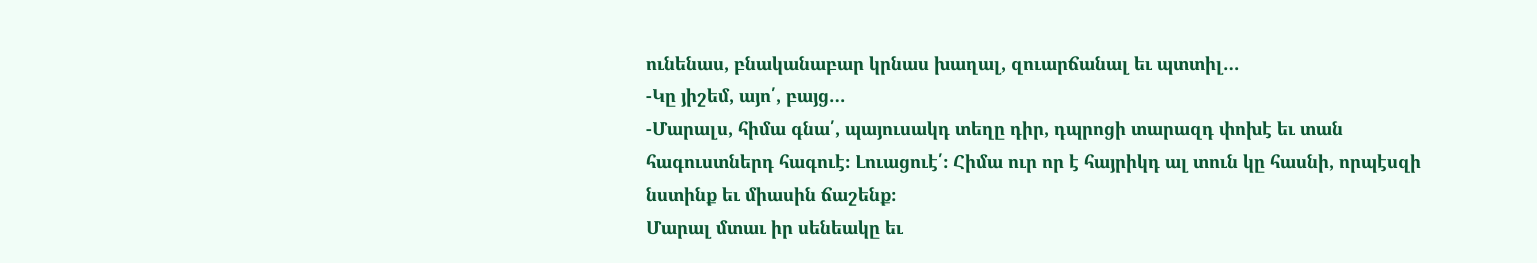ունենաս, բնականաբար կրնաս խաղալ, զուարճանալ եւ պտտիլ…
-Կը յիշեմ, այո՛, բայց…
-Մարալս, հիմա գնա՛, պայուսակդ տեղը դիր, դպրոցի տարազդ փոխէ եւ տան հագուստներդ հագուէ։ Լուացուէ՛։ Հիմա ուր որ է հայրիկդ ալ տուն կը հասնի, որպէսզի նստինք եւ միասին ճաշենք։
Մարալ մտաւ իր սենեակը եւ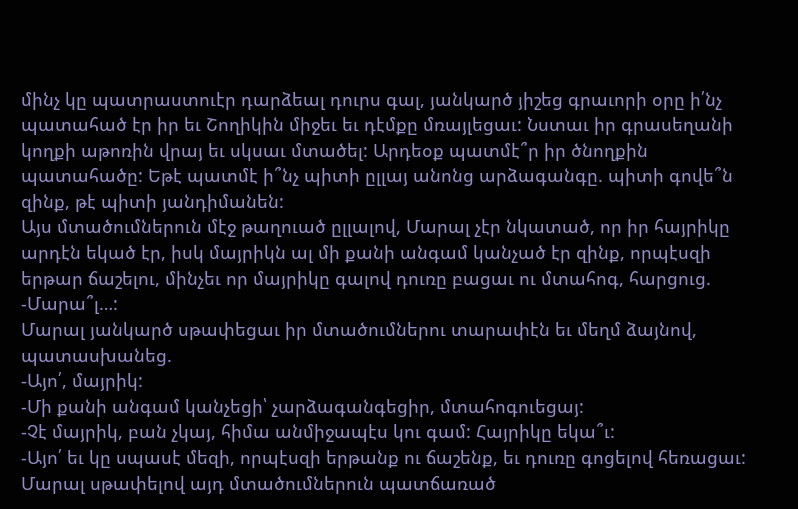մինչ կը պատրաստուէր դարձեալ դուրս գալ, յանկարծ յիշեց գրաւորի օրը ի՛նչ պատահած էր իր եւ Շողիկին միջեւ եւ դէմքը մռայլեցաւ: Նստաւ իր գրասեղանի կողքի աթոռին վրայ եւ սկսաւ մտածել: Արդեօք պատմէ՞ր իր ծնողքին պատահածը: Եթէ պատմէ ի՞նչ պիտի ըլլայ անոնց արձագանգը. պիտի գովե՞ն զինք, թէ պիտի յանդիմանեն:
Այս մտածումներուն մէջ թաղուած ըլլալով, Մարալ չէր նկատած, որ իր հայրիկը արդէն եկած էր, իսկ մայրիկն ալ մի քանի անգամ կանչած էր զինք, որպէսզի երթար ճաշելու, մինչեւ որ մայրիկը գալով դուռը բացաւ ու մտահոգ, հարցուց.
-Մարա՞լ…:
Մարալ յանկարծ սթափեցաւ իր մտածումներու տարափէն եւ մեղմ ձայնով, պատասխանեց.
-Այո՛, մայրիկ:
-Մի քանի անգամ կանչեցի՝ չարձագանգեցիր, մտահոգուեցայ:
-Չէ մայրիկ, բան չկայ, հիմա անմիջապէս կու գամ: Հայրիկը եկա՞ւ:
-Այո՛ եւ կը սպասէ մեզի, որպէսզի երթանք ու ճաշենք, եւ դուռը գոցելով հեռացաւ:
Մարալ սթափելով այդ մտածումներուն պատճառած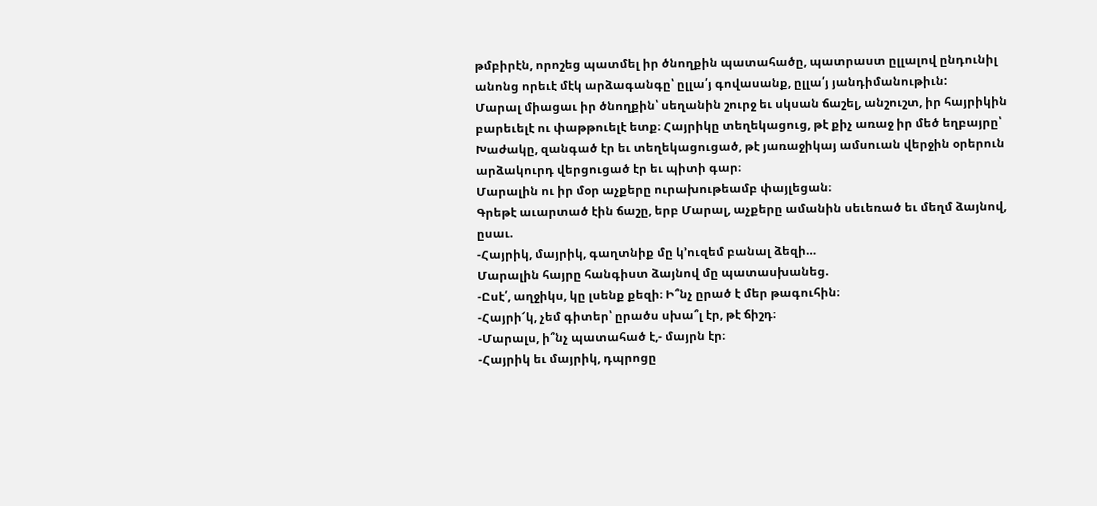թմբիրէն, որոշեց պատմել իր ծնողքին պատահածը, պատրաստ ըլլալով ընդունիլ անոնց որեւէ մէկ արձագանգը՝ ըլլա՛յ գովասանք, ըլլա՛յ յանդիմանութիւն:
Մարալ միացաւ իր ծնողքին՝ սեղանին շուրջ եւ սկսան ճաշել, անշուշտ, իր հայրիկին բարեւելէ ու փաթթուելէ ետք։ Հայրիկը տեղեկացուց, թէ քիչ առաջ իր մեծ եղբայրը՝ Խաժակը, զանգած էր եւ տեղեկացուցած, թէ յառաջիկայ ամսուան վերջին օրերուն արձակուրդ վերցուցած էր եւ պիտի գար։
Մարալին ու իր մօր աչքերը ուրախութեամբ փայլեցան։
Գրեթէ աւարտած էին ճաշը, երբ Մարալ, աչքերը ամանին սեւեռած եւ մեղմ ձայնով, ըսաւ.
-Հայրիկ, մայրիկ, գաղտնիք մը կ՚ուզեմ բանալ ձեզի…
Մարալին հայրը հանգիստ ձայնով մը պատասխանեց.
-Ըսէ՛, աղջիկս, կը լսենք քեզի։ Ի՞նչ ըրած է մեր թագուհին։
-Հայրի՜կ, չեմ գիտեր՝ ըրածս սխա՞լ էր, թէ ճիշդ։
-Մարալս, ի՞նչ պատահած է,- մայրն էր։
-Հայրիկ եւ մայրիկ, դպրոցը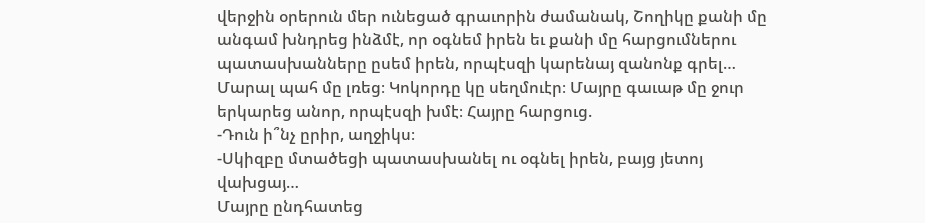վերջին օրերուն մեր ունեցած գրաւորին ժամանակ, Շողիկը քանի մը անգամ խնդրեց ինձմէ, որ օգնեմ իրեն եւ քանի մը հարցումներու պատասխանները ըսեմ իրեն, որպէսզի կարենայ զանոնք գրել…
Մարալ պահ մը լռեց։ Կոկորդը կը սեղմուէր։ Մայրը գաւաթ մը ջուր երկարեց անոր, որպէսզի խմէ։ Հայրը հարցուց.
-Դուն ի՞նչ ըրիր, աղջիկս։
-Սկիզբը մտածեցի պատասխանել ու օգնել իրեն, բայց յետոյ վախցայ…
Մայրը ընդհատեց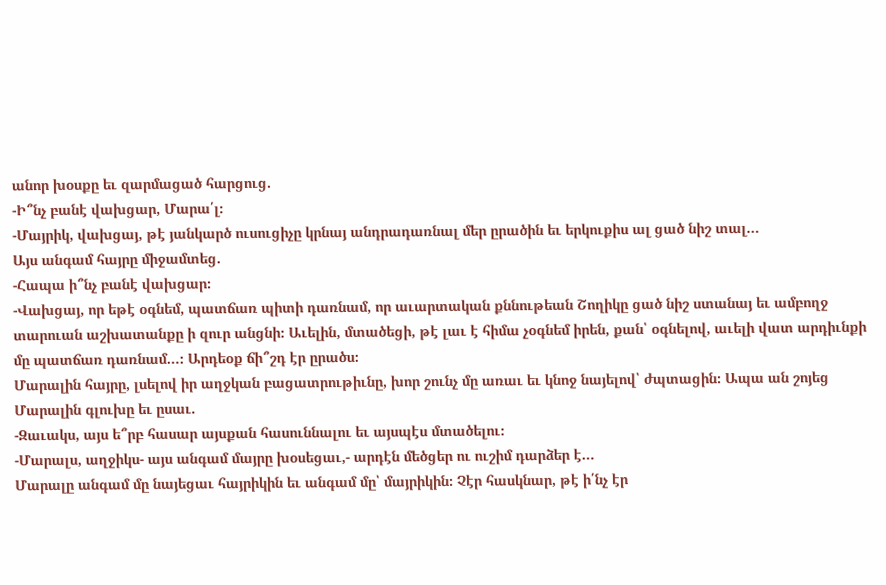անոր խօսքը եւ զարմացած հարցուց.
-Ի՞նչ բանէ վախցար, Մարա՛լ։
-Մայրիկ, վախցայ, թէ յանկարծ ուսուցիչը կրնայ անդրադառնալ մեր ըրածին եւ երկուքիս ալ ցած նիշ տալ…
Այս անգամ հայրը միջամտեց.
-Հապա ի՞նչ բանէ վախցար։
-Վախցայ, որ եթէ օգնեմ, պատճառ պիտի դառնամ, որ աւարտական քննութեան Շողիկը ցած նիշ ստանայ եւ ամբողջ տարուան աշխատանքը ի զուր անցնի։ Աւելին, մտածեցի, թէ լաւ է հիմա չօգնեմ իրեն, քան՝ օգնելով, աւելի վատ արդիւնքի մը պատճառ դառնամ…։ Արդեօք ճի՞շդ էր ըրածս։
Մարալին հայրը, լսելով իր աղջկան բացատրութիւնը, խոր շունչ մը առաւ եւ կնոջ նայելով՝ ժպտացին։ Ապա ան շոյեց Մարալին գլուխը եւ ըսաւ.
-Զաւակս, այս ե՞րբ հասար այսքան հասուննալու եւ այսպէս մտածելու։
-Մարալս, աղջիկս- այս անգամ մայրը խօսեցաւ,- արդէն մեծցեր ու ուշիմ դարձեր է…
Մարալը անգամ մը նայեցաւ հայրիկին եւ անգամ մը՝ մայրիկին։ Չէր հասկնար, թէ ի՛նչ էր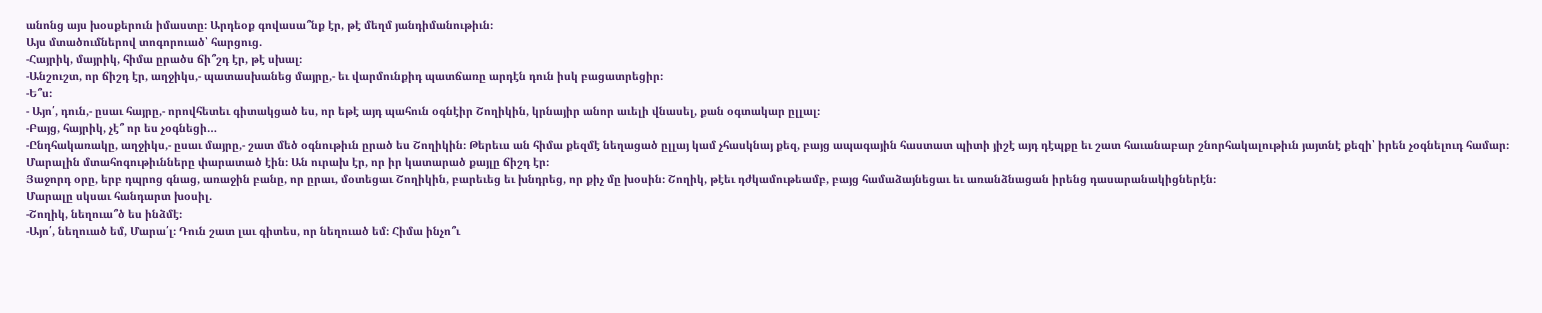անոնց այս խօսքերուն իմաստը։ Արդեօք գովասա՞նք էր, թէ մեղմ յանդիմանութիւն։
Այս մտածումներով տոգորուած՝ հարցուց.
-Հայրիկ, մայրիկ, հիմա ըրածս ճի՞շդ էր, թէ սխալ։
-Անշուշտ, որ ճիշդ էր, աղջիկս,- պատասխանեց մայրը,- եւ վարմունքիդ պատճառը արդէն դուն իսկ բացատրեցիր։
-Ե՞ս։
- Այո՛, դուն,- ըսաւ հայրը,- որովհետեւ գիտակցած ես, որ եթէ այդ պահուն օգնէիր Շողիկին, կրնայիր անոր աւելի վնասել, քան օգտակար ըլլալ։
-Բայց, հայրիկ, չէ՞ որ ես չօգնեցի…
-Ընդհակառակը, աղջիկս,- ըսաւ մայրը,- շատ մեծ օգնութիւն ըրած ես Շողիկին։ Թերեւս ան հիմա քեզմէ նեղացած ըլլայ կամ չհասկնայ քեզ, բայց ապագային հաստատ պիտի յիշէ այդ դէպքը եւ շատ հաւանաբար շնորհակալութիւն յայտնէ քեզի՝ իրեն չօգնելուդ համար։
Մարալին մտահոգութիւնները փարատած էին։ Ան ուրախ էր, որ իր կատարած քայլը ճիշդ էր։
Յաջորդ օրը, երբ դպրոց գնաց, առաջին բանը, որ ըրաւ, մօտեցաւ Շողիկին, բարեւեց եւ խնդրեց, որ քիչ մը խօսին։ Շողիկ, թէեւ դժկամութեամբ, բայց համաձայնեցաւ եւ առանձնացան իրենց դասարանակիցներէն։
Մարալը սկսաւ հանդարտ խօսիլ.
-Շողիկ, նեղուա՞ծ ես ինձմէ։
-Այո՛, նեղուած եմ, Մարա՛լ։ Դուն շատ լաւ գիտես, որ նեղուած եմ։ Հիմա ինչո՞ւ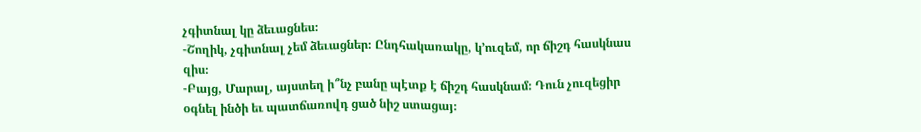չգիտնալ կը ձեւացնես։
-Շողիկ, չգիտնալ չեմ ձեւացներ։ Ընդհակառակը, կ՚ուզեմ, որ ճիշդ հասկնաս զիս։
-Բայց, Մարալ, այստեղ ի՞նչ բանը պէտք է ճիշդ հասկնամ։ Դուն չուզեցիր օգնել ինծի եւ պատճառովդ ցած նիշ ստացայ։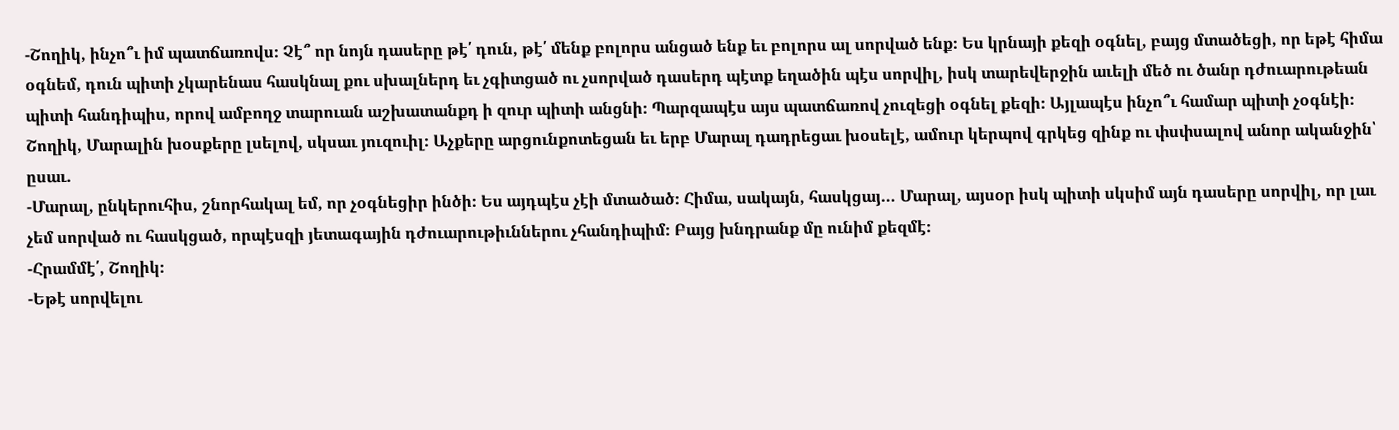-Շողիկ, ինչո՞ւ իմ պատճառովս։ Չէ՞ որ նոյն դասերը թէ՛ դուն, թէ՛ մենք բոլորս անցած ենք եւ բոլորս ալ սորված ենք։ Ես կրնայի քեզի օգնել, բայց մտածեցի, որ եթէ հիմա օգնեմ, դուն պիտի չկարենաս հասկնալ քու սխալներդ եւ չգիտցած ու չսորված դասերդ պէտք եղածին պէս սորվիլ, իսկ տարեվերջին աւելի մեծ ու ծանր դժուարութեան պիտի հանդիպիս, որով ամբողջ տարուան աշխատանքդ ի զուր պիտի անցնի։ Պարզապէս այս պատճառով չուզեցի օգնել քեզի։ Այլապէս ինչո՞ւ համար պիտի չօգնէի։
Շողիկ, Մարալին խօսքերը լսելով, սկսաւ յուզուիլ։ Աչքերը արցունքոտեցան եւ երբ Մարալ դադրեցաւ խօսելէ, ամուր կերպով գրկեց զինք ու փսփսալով անոր ականջին՝ ըսաւ.
-Մարալ, ընկերուհիս, շնորհակալ եմ, որ չօգնեցիր ինծի։ Ես այդպէս չէի մտածած։ Հիմա, սակայն, հասկցայ… Մարալ, այսօր իսկ պիտի սկսիմ այն դասերը սորվիլ, որ լաւ չեմ սորված ու հասկցած, որպէսզի յետագային դժուարութիւններու չհանդիպիմ։ Բայց խնդրանք մը ունիմ քեզմէ։
-Հրամմէ՛, Շողիկ։
-Եթէ սորվելու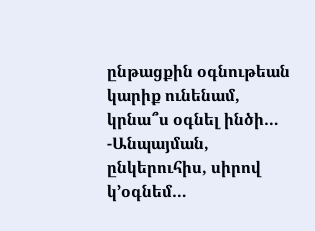ընթացքին օգնութեան կարիք ունենամ, կրնա՞ս օգնել ինծի…
-Անպայման, ընկերուհիս, սիրով կ՚օգնեմ…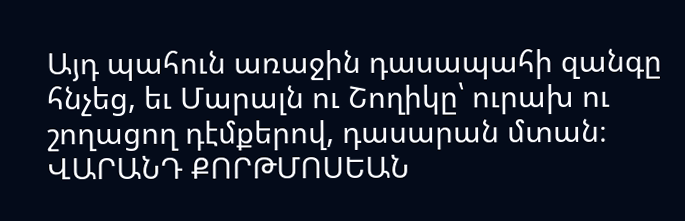Այդ պահուն առաջին դասապահի զանգը հնչեց, եւ Մարալն ու Շողիկը՝ ուրախ ու շողացող դէմքերով, դասարան մտան։
ՎԱՐԱՆԴ ՔՈՐԹՄՈՍԵԱՆ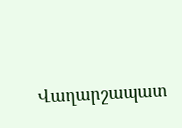Վաղարշապատ